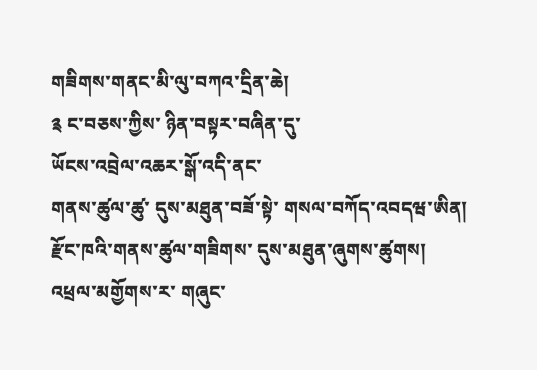གཟིགས་གནང་མི་ལུ་བཀའ་དྲིན་ཆེ།
༉ ང་བཅས་ཀྱིས་ ཉིན་བསྟར་བཞིན་དུ་
ཡོངས་འབྲེལ་འཆར་སྒོ་འདི་ནང་
གནས་ཚུལ་ཚུ་ དུས་མཐུན་བཟོ་སྟེ་ གསལ་བཀོད་འབདཝ་ཨིན།
རྫོང་ཁའི་གནས་ཚུལ་གཟིགས་ དུས་མཐུན་ཞུགས་ཚུགས།
འཕྲལ་མགྱོགས་ར་ གཞུང་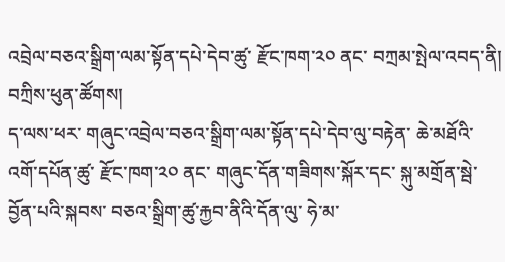འབྲེལ་བཅའ་སྒྲིག་ལམ་སྟོན་དཔེ་དེབ་ཚུ་ རྫོང་ཁག་༢༠ ནང་ བཀྲམ་སྤེལ་འབད་ནི།
བཀྲིས་ཕུན་ཚོགས།
ད་ལས་ཕར་ གཞུང་འབྲེལ་བཅའ་སྒྲིག་ལམ་སྟོན་དཔེ་དེབ་ལུ་བརྟེན་ ཆེ་མཐོའི་འགོ་དཔོན་ཚུ་ རྫོང་ཁག་༢༠ ནང་ གཞུང་དོན་གཟིགས་སྐོར་དང་ སྐུ་མགྲོན་སྦེ་བྱོན་པའི་སྐབས་ བཅའ་སྒྲིག་ཚུ་རྐྱབ་ནིའི་དོན་ལུ་ ཧེ་མ་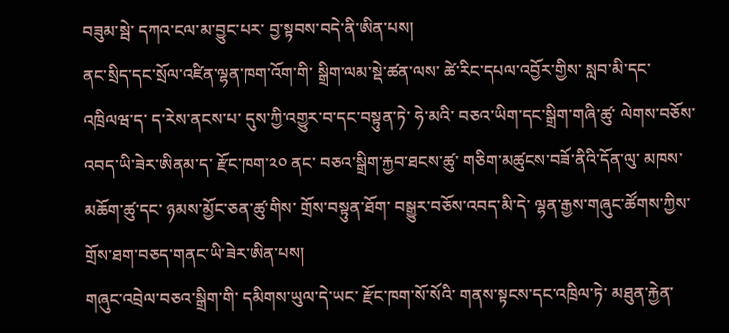བཟུམ་སྦེ་ དཀའ་ངལ་མ་བྱུང་པར་ བྱ་སྟབས་བདེ་ནི་ཨིན་པས།
ནང་སྲིད་དང་སྲོལ་འཛིན་ལྷན་ཁག་འོག་གི་ སྒྲིག་ལམ་སྡེ་ཚན་ལས་ ཚེ་རིང་དཔལ་འབྱོར་གྱིས་ སླབ་མི་དང་འཁྲིལཝ་ད་ ད་རེས་ནངས་པ་ དུས་ཀྱི་འགྱུར་བ་དང་བསྟུན་ཏེ་ ཧེ་མའི་ བཅའ་ཡིག་དང་སྒྲིག་གཞི་ཚུ་ ལེགས་བཅོས་འབད་ཡི་ཟེར་ཨིནམ་ད་ རྫོང་ཁག་༢༠ ནང་ བཅའ་སྒྲིག་རྐྱབ་ཐངས་ཚུ་ གཅིག་མཚུངས་བཟོ་ནིའི་དོན་ལུ་ མཁས་མཆོག་ཚུ་དང་ ཉམས་མྱོང་ཅན་ཚུ་གིས་ གྲོས་བསྟུན་ཐོག་ བསྒྱུར་བཅོས་འབད་མི་དེ་ ལྷན་རྒྱས་གཞུང་ཚོགས་ཀྱིས་ གྲོས་ཐག་བཅད་གནང་ཡི་ཟེར་ཨིན་པས།
གཞུང་འབྲེལ་བཅའ་སྒྲིག་གི་ དམིགས་ཡུལ་དེ་ཡང་ རྫོང་ཁག་སོ་སོའི་ གནས་སྟངས་དང་འཁྲིལ་ཏེ་ མཐུན་རྐྱེན་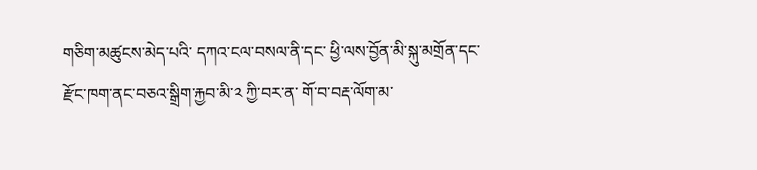གཅིག་མཚུངས་མེད་པའི་ དཀའ་ངལ་བསལ་ནི་དང་ ཕྱི་ལས་བྱོན་མི་སྐུ་མགྲོན་དང་ རྫོང་ཁག་ནང་བཅའ་སྒྲིག་རྐྱབ་མི་༢ ཀྱི་བར་ན་ གོ་བ་བརྡ་ལོག་མ་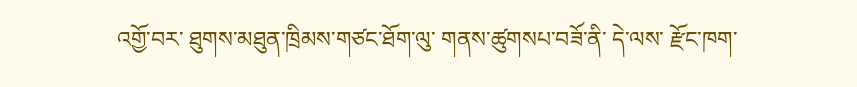འགྱོ་བར་ ཐུགས་མཐུན་ཁྲིམས་གཙང་ཐོག་ལུ་ གནས་ཚུགསཔ་བཟོ་ནི་ དེ་ལས་ རྫོང་ཁག་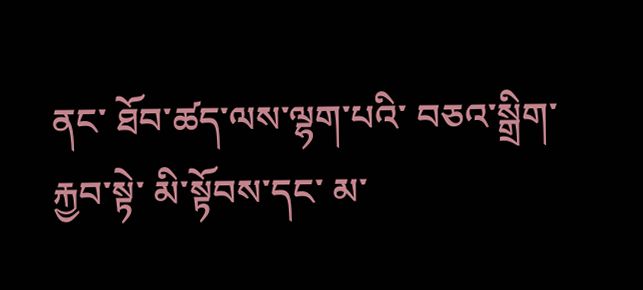ནང་ ཐོབ་ཚད་ལས་ལྷག་པའི་ བཅའ་སྒྲིག་རྐྱབ་སྟེ་ མི་སྟོབས་དང་ མ་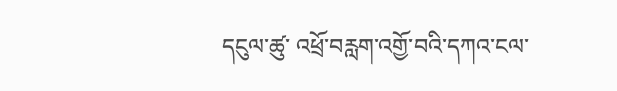དངུལ་ཚུ་ འཕྲོ་བརླག་འགྱོ་བའི་དཀའ་ངལ་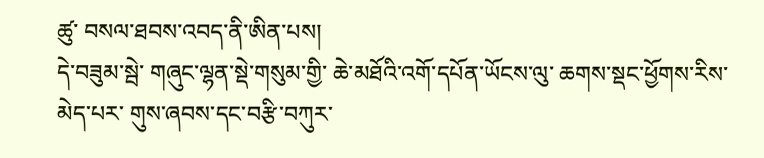ཚུ་ བསལ་ཐབས་འབད་ནི་ཨིན་པས།
དེ་བཟུམ་སྦེ་ གཞུང་ལྷན་སྡེ་གསུམ་གྱི་ ཆེ་མཐོའི་འགོ་དཔོན་ཡོངས་ལུ་ ཆགས་སྡང་ཕྱོགས་རིས་མེད་པར་ གུས་ཞབས་དང་བརྩི་བཀུར་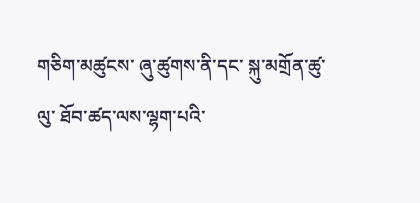གཅིག་མཚུངས་ ཞུ་ཚུགས་ནི་དང་ སྐུ་མགྲོན་ཚུ་ལུ་ ཐོབ་ཚད་ལས་ལྷག་པའི་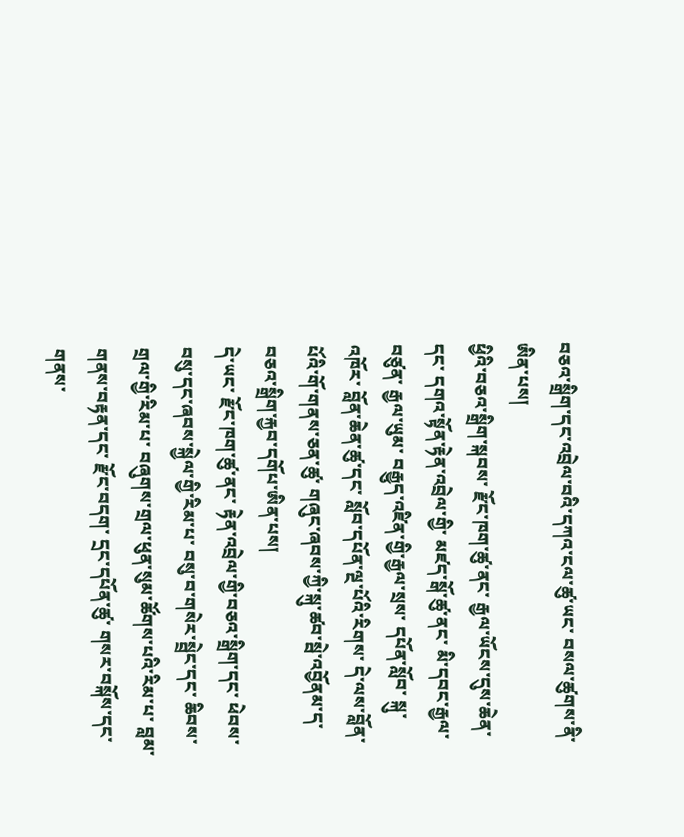བཅའ་སྒྲིག་དང་འབྲེལ་བའི་དཀའ་ངལ་ཚུ་ཡང་ བསལ་ཚུགས་ནི་ཨིན་པས།
ཕྱིའི་བཅའ་སྒྲིག་སྐབས་ རྫོང་ཁག་ཚུ་ནང་ རྒྱལ་ཡོངས་དུས་ཆེན་དང་ དགའ་སྟོན་རྟེན་འབྲེལ་གྱི་ མཛད་སྒོ་ཚུ་ནང་ མི་དབང་རྒྱལ་བཙུན་ རྒྱལ་ཡུམ་ བརྒྱུད་འཛིན་གྱི་རྒྱལ་སྲས་ དཔོན་སློབ་ སྐུ་འཁོར་ བློན་ཆེན་ཚུ་དང་ སློབ་དཔོན་ལྔ་པོའི་རིགས་ དེ་ལས་བློན་པོའི་གོ་གནས་ཅན་ཚུ་ གཞུང་ཞབས་ཀྱི་སྐུ་ཚབ་སྦེ་འབྱོནམ་ད་ བཅའ་སྒྲིག་རྐྱབ་དགོཔ་ཨིན་པས།
དེ་ཡང་ རྫོང་ཁག་ཚུ་ནང་ རྟེན་འབྲེལ་གྱི་བཅའ་སྒྲིག་དང་ ཕེབས་བསུ་དང་ཞབས་སྐྱེལ་གྱི་རིམ་པ་ བསུ་བ་གསེར་སྦྲེང་དང་ ཆིབས་གྲལ་གྱི་རིམ་པ་ བཞུགས་གྲལ་ཕུན་སུམ་ཚོགས་པའི་རིམ་པ་ བླམ་གནས་བརྟན་དང་ རྫོང་བདག་ དྲང་དཔོན་ཚུ་ གསར་བསྐོས་དང་ གནས་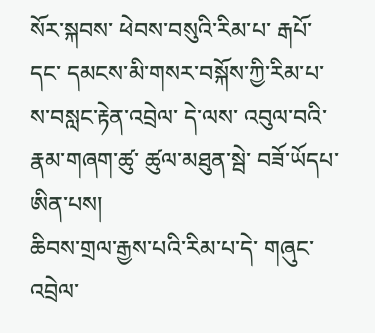སོར་སྐབས་ ཕེབས་བསུའི་རིམ་པ་ རྒཔོ་དང་ དམངས་མི་གསར་བསྐོས་ཀྱི་རིམ་པ་ ས་བསླང་རྟེན་འབྲེལ་ དེ་ལས་ འབུལ་བའི་རྣམ་གཞག་ཚུ་ ཚུལ་མཐུན་སྦེ་ བཟོ་ཡོདཔ་ཨིན་པས།
ཆིབས་གྲལ་རྒྱས་པའི་རིམ་པ་དེ་ གཞུང་འབྲེལ་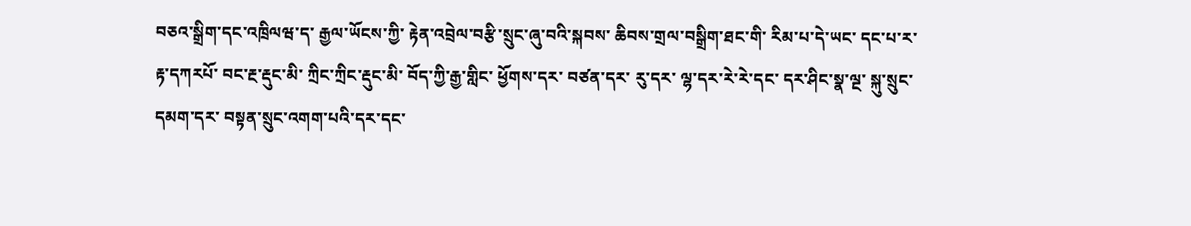བཅའ་སྒྲིག་དང་འཁྲིལཝ་ད་ རྒྱལ་ཡོངས་ཀྱི་ རྟེན་འབྲེལ་བརྩི་སྲུང་ཞུ་བའི་སྐབས་ ཆིབས་གྲལ་བསྒྲིག་ཐང་གི་ རིམ་པ་དེ་ཡང་ དང་པ་ར་ རྟ་དཀརཔོ་ བང་རྔ་རྡུང་མི་ ཀྲིང་ཀྲིང་རྡུང་མི་ བོད་ཀྱི་རྒྱ་གླིང་ ཕྱོགས་དར་ བཙན་དར་ རུ་དར་ ལྷ་དར་རེ་རེ་དང་ དར་ཤིང་སྣ་ལྔ་ སྐུ་སྲུང་དམག་དར་ བསྟན་སྲུང་འགག་པའི་དར་དང་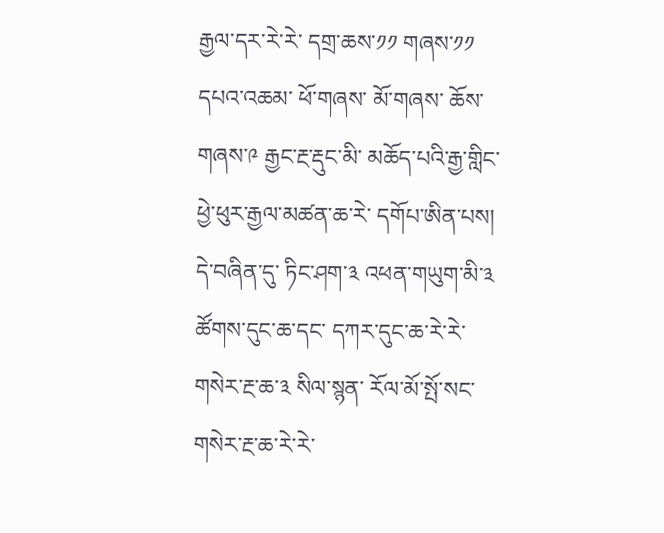རྒྱལ་དར་རེ་རེ་ དགྲ་ཆས་༡༡ གཞས་༡༡ དཔའ་འཆམ་ ཕོ་གཞས་ མོ་གཞས་ ཆོས་གཞས་༩ རྒྱང་རྔ་རྡུང་མི་ མཆོད་པའི་རྒྱ་གླིང་ ཕྱེ་ཕུར་རྒྱལ་མཚན་ཆ་རེ་ དགོཔ་ཨིན་པས།
དེ་བཞིན་དུ་ ཏིང་ཤག་༣ འཕན་གཡུག་མི་༣ ཚོགས་དུང་ཆ་དང་ དཀར་དུང་ཆ་རེ་རེ་ གསེར་རྔ་ཆ་༣ སིལ་སྙན་ རོལ་མོ་སྤོ་སང་ གསེར་རྔ་ཆ་རེ་རེ་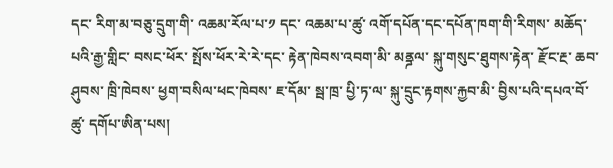དང་ རིག་མ་བཅུ་དྲུག་གི་ འཆམ་རོལ་པ་༡ དང་ འཆམ་པ་ཚུ་ འགོ་དཔོན་དང་དཔོན་ཁག་གི་རིགས་ མཆོད་པའི་རྒྱ་གླིང་ བསང་ཕོར་ སྤོས་ཕོར་རེ་རེ་དང་ རྟེན་ཁེབས་འབག་མི་ མནྜལ་ སྐུ་གསུང་ཐུགས་རྟེན་ རྫོང་རྔ་ ཆབ་ཤུབས་ ཁྲི་ཁེབས་ ཕྱག་བསིལ་ཕང་ཁེབས་ ཇ་དོམ་ སྦ་ཁྲ་ པྱི་ཏ་ལ་ སྐུ་དྲུང་རྟགས་རྐྱབ་མི་ བྱིས་པའི་དཔའ་བོ་ཚུ་ དགོཔ་ཨིན་པས།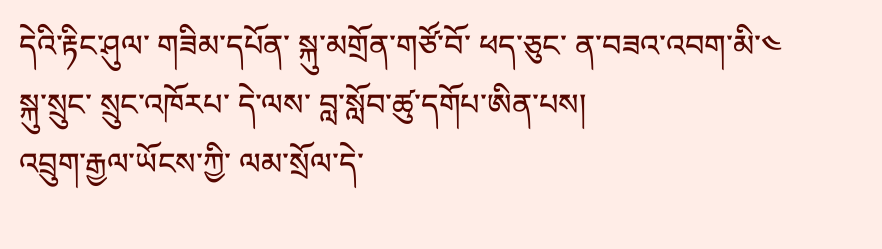དེའི་རྟིང་ཤུལ་ གཟིམ་དཔོན་ སྐུ་མགྲོན་གཙོ་བོ་ ཕད་ཅུང་ ན་བཟའ་འབག་མི་༤ སྐུ་སྲུང་ སྲུང་འཁོརཔ་ དེ་ལས་ བླ་སློབ་ཚུ་དགོཔ་ཨིན་པས།
འབྲུག་རྒྱལ་ཡོངས་ཀྱི་ ལམ་སྲོལ་དེ་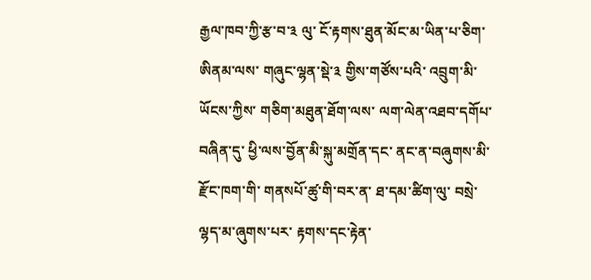རྒྱལ་ཁབ་ཀྱི་རྩ་བ་༣ ལུ་ ངོ་རྟགས་ཐུན་མོང་མ་ཡིན་པ་ཅིག་ཨིནམ་ལས་ གཞུང་ལྷན་སྡེ་༣ གྱིས་གཙོས་པའི་ འབྲུག་མི་ཡོངས་ཀྱིས་ གཅིག་མཐུན་ཐོག་ལས་ ལག་ལེན་འཐབ་དགོཔ་བཞིན་དུ་ ཕྱི་ལས་བྱོན་མི་སྐུ་མགྲོན་དང་ ནང་ན་བཞུགས་མི་རྫོང་ཁག་གི་ གནསཔོ་ཚུ་གི་བར་ན་ ཐ་དམ་ཚིག་ལུ་ བསྲེ་ལྷད་མ་ཞུགས་པར་ རྟགས་དང་རྟེན་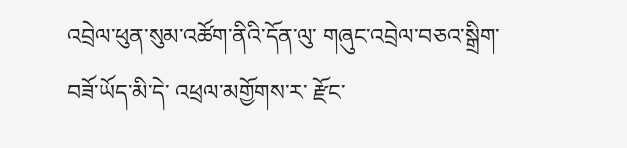འབྲེལ་ཕུན་སུམ་འཚོག་ནིའི་དོན་ལུ་ གཞུང་འབྲེལ་བཅའ་སྒྲིག་བཟོ་ཡོད་མི་དེ་ འཕྲལ་མགྱོགས་ར་ རྫོང་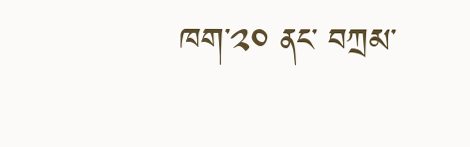ཁག་༢༠ ནང་ བཀྲམ་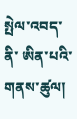སྤེལ་འབད་ནི་ ཨིན་པའི་གནས་ཚུལ།